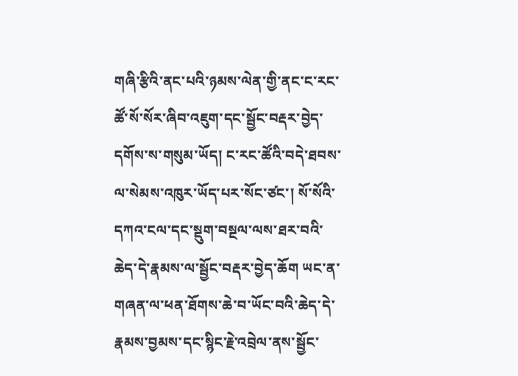གཞི་རྩིའི་ནང་པའི་ཉམས་ལེན་གྱི་ནང་ང་རང་ཚོ་སོ་སོར་ཞིབ་འཇུག་དང་སྦྱོང་བརྡར་བྱེད་དགོས་ས་གསུམ་ཡོད། ང་རང་ཚོའི་བདེ་ཐབས་ལ་སེམས་འཁུར་ཡོད་པར་སོང་ཙང་། སོ་སོའི་དཀའ་ངལ་དང་སྡུག་བསྔལ་ལས་ཐར་བའི་ཆེད་དེ་རྣམས་ལ་སྦྱོང་བརྡར་བྱེད་ཆོག ཡང་ན་གཞན་ལ་ཕན་ཐོགས་ཆེ་བ་ཡོང་བའི་ཆེད་དེ་རྣམས་བྱམས་དང་སྙིང་རྗེ་འབྲེལ་ནས་སྦྱོང་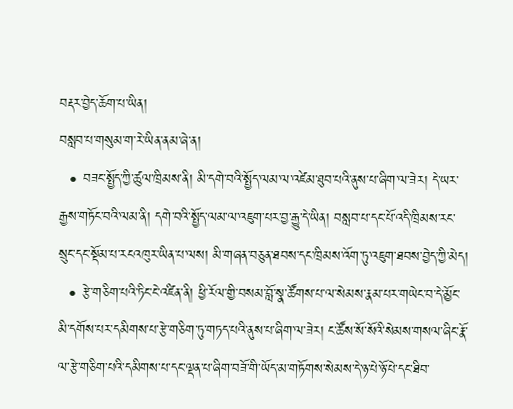བརྡར་བྱེད་ཆོག་པ་ཡིན།
བསླབ་པ་གསུམ་ག་རེ་ཡིན་ནམ་ཞེ་ན།
  • བཟང་སྤྱོད་ཀྱི་ཚུལ་ཁྲིམས་ནི། མི་དགེ་བའི་སྤྱོད་ལམ་ལ་འཛེམ་ཐུབ་པའི་ནུས་པ་ཞིག་ལ་ཟེར། དེ་ཡར་རྒྱས་གཏོང་བའི་ལམ་ནི། དགེ་བའི་སྤྱོད་ལམ་ལ་འཇུག་པར་བྱ་རྒྱུ་དེ་ཡིན། བསླབ་པ་དང་པོ་འདི་ཁྲིམས་རང་སྲུང་དང་སྡོམ་པ་རངའཁུར་ཡིན་པ་ལས། མི་གཞན་བཅུན་ཐབས་དང་ཁྲིམས་འོག་ཏུ་འཇུག་ཐབས་བྱེད་ཀྱི་མེད།
  • རྩེ་གཅིག་པའི་ཏིང་ངེ་འཛིན་ནི། ཕྱི་རོལ་གྱི་བསམ་བློ་སྣ་ཚོགས་པ་ལ་སེམས་རྣམ་པར་གཡེང་བ་དེ་མྱོང་མི་དགོས་པར་དམིགས་པ་རྩེ་གཅིག་ཏུ་གཏད་པའི་ནུས་པ་ཞིག་ལ་ཟེར། ང་ཚོས་སོ་སོའི་སེམས་གསལ་ཞིང་རྣོ་ལ་རྩེ་གཅིག་པའི་དམིགས་པ་དང་ལྡན་པ་ཞིག་བཟོ་གི་ཡོད་མ་གཏོགས་སེམས་དེ་ཉ་པེ་ཉོ་པེ་དང་ཐིབ་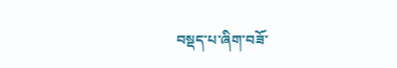བསྡད་པ་ཞིག་བཟོ་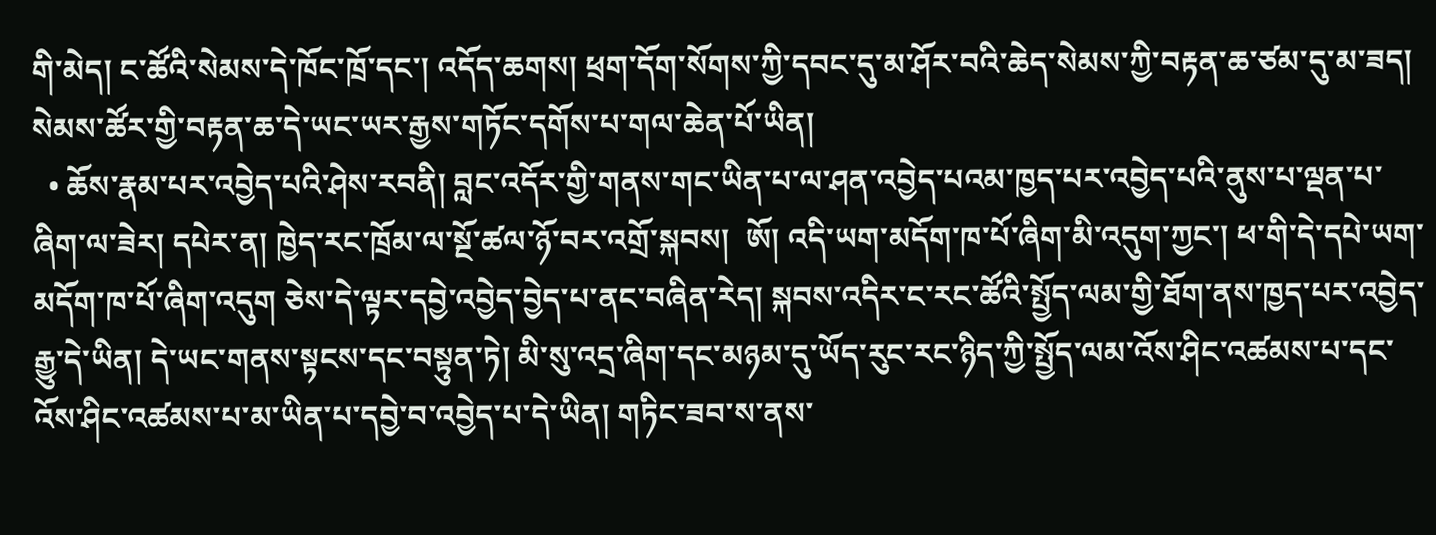གི་མེད། ང་ཚོའི་སེམས་དེ་ཁོང་ཁྲོ་དང་། འདོད་ཆགས། ཕྲག་དོག་སོགས་ཀྱི་དབང་དུ་མ་ཤོར་བའི་ཆེད་སེམས་ཀྱི་བརྟན་ཆ་ཙམ་དུ་མ་ཟད། སེམས་ཚོར་གྱི་བརྟན་ཆ་དེ་ཡང་ཡར་རྒྱས་གཏོང་དགོས་པ་གལ་ཆེན་པོ་ཡིན།
  • ཆོས་རྣམ་པར་འབྱེད་པའི་ཤེས་རབནི། བླང་འདོར་གྱི་གནས་གང་ཡིན་པ་ལ་ཤན་འབྱེད་པའམ་ཁྱད་པར་འབྱེད་པའི་ནུས་པ་ལྡན་པ་ཞིག་ལ་ཟེར། དཔེར་ན། ཁྱེད་རང་ཁྲོམ་ལ་སྔོ་ཚལ་ཉོ་བར་འགྲོ་སྐབས།  ཨོ། འདི་ཡག་མདོག་ཁ་པོ་ཞིག་མི་འདུག་ཀྱང་། ཕ་གི་དེ་དཔེ་ཡག་མདོག་ཁ་པོ་ཞིག་འདུག ཅེས་དེ་ལྟར་དབྱེ་འབྱེད་བྱེད་པ་ནང་བཞིན་རེད། སྐབས་འདིར་ང་རང་ཚོའི་སྤྱོད་ལམ་གྱི་ཐོག་ནས་ཁྱད་པར་འབྱེད་རྒྱུ་དེ་ཡིན། དེ་ཡང་གནས་སྟངས་དང་བསྟུན་ཏེ། མི་སུ་འདྲ་ཞིག་དང་མཉམ་དུ་ཡོད་རུང་རང་ཉིད་ཀྱི་སྤྱོད་ལམ་འོས་ཤིང་འཚམས་པ་དང་འོས་ཤིང་འཚམས་པ་མ་ཡིན་པ་དབྱེ་བ་འབྱེད་པ་དེ་ཡིན། གཏིང་ཟབ་ས་ནས་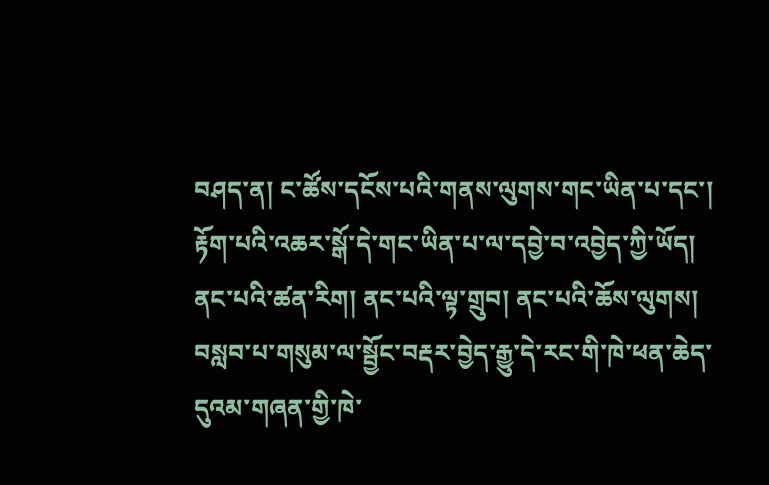བཤད་ན། ང་ཚོས་དངོས་པའི་གནས་ལུགས་གང་ཡིན་པ་དང་། རྟོག་པའི་འཆར་སྒོ་དེ་གང་ཡིན་པ་ལ་དབྱེ་བ་འབྱེད་ཀྱི་ཡོད།
ནང་པའི་ཚན་རིག། ནང་པའི་ལྟ་གྲུབ། ནང་པའི་ཆོས་ལུགས།
བསླབ་པ་གསུམ་ལ་སྦྱོང་བརྡར་བྱེད་རྒྱུ་དེ་རང་གི་ཁེ་ཕན་ཆེད་དུའམ་གཞན་གྱི་ཁེ་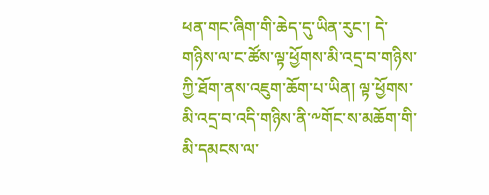ཕན་གང་ཞིག་གི་ཆེད་དུ་ཡིན་རུང་། དེ་གཉིས་ལ་ང་ཚོས་ལྟ་ཕྱོགས་མི་འདྲ་བ་གཉིས་ཀྱི་ཐོག་ནས་འཇུག་ཆོག་པ་ཡིན། ལྟ་ཕྱོགས་མི་འདྲ་བ་འདི་གཉིས་ནི་༸གོང་ས་མཆོག་གི་མི་དམངས་ལ་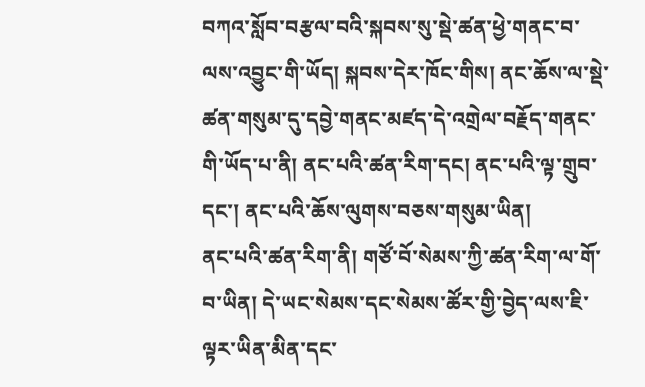བཀའ་སློབ་བརྩལ་བའི་སྐབས་སུ་སྡེ་ཚན་ཕྱེ་གནང་བ་ལས་འབྱུང་གི་ཡོད། སྐབས་དེར་ཁོང་གིས། ནང་ཆོས་ལ་སྡེ་ཚན་གསུམ་དུ་དབྱེ་གནང་མཛད་དེ་འགྲེལ་བརྗོད་གནང་གི་ཡོད་པ་ནི། ནང་པའི་ཚན་རིག་དང། ནང་པའི་ལྟ་གྲུབ་དང་། ནང་པའི་ཆོས་ལུགས་བཅས་གསུམ་ཡིན།
ནང་པའི་ཚན་རིག་ནི། གཙོ་བོ་སེམས་ཀྱི་ཚན་རིག་ལ་གོ་བ་ཡིན། དེ་ཡང་སེམས་དང་སེམས་ཚོར་གྱི་བྱེད་ལས་ཇི་ལྟར་ཡིན་མིན་དང་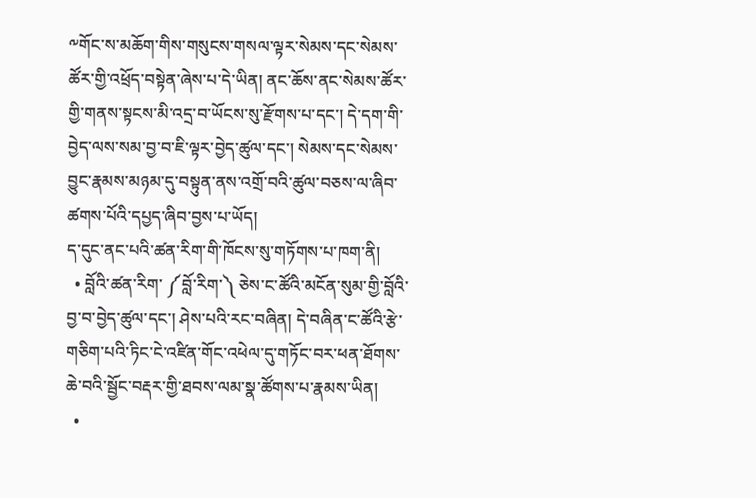༸གོང་ས་མཆོག་གིས་གསུངས་གསལ་ལྟར་སེམས་དང་སེམས་ཚོར་གྱི་འཕྲོད་བསྟེན་ཞེས་པ་དེ་ཡིན། ནང་ཆོས་ནང་སེམས་ཚོར་གྱི་གནས་སྟངས་མི་འདྲ་བ་ཡོངས་སུ་རྫོགས་པ་དང་། དེ་དག་གི་བྱེད་ལས་སམ་བྱ་བ་ཇི་ལྟར་བྱེད་ཚུལ་དང་། སེམས་དང་སེམས་བྱུང་རྣམས་མཉམ་དུ་བསྟུན་ནས་འགྲོ་བའི་ཚུལ་བཅས་ལ་ཞིབ་ཚགས་པོའི་དཔྱད་ཞིབ་བྱས་པ་ཡོད།
ད་དུང་ནང་པའི་ཚན་རིག་གི་ཁོངས་སུ་གཏོགས་པ་ཁག་ནི།
  • བློའི་ཚན་རིག་ ༼བློ་རིག་༽ ཅེས་ང་ཚོའི་མངོན་སུམ་གྱི་བློའི་བྱ་བ་བྱེད་ཚུལ་དང་། ཤེས་པའི་རང་བཞིན། དེ་བཞིན་ང་ཚོའི་རྩེ་གཅིག་པའི་ཏིང་ངེ་འཛིན་གོང་འཕེལ་དུ་གཏོང་བར་ཕན་ཐོགས་ཆེ་བའི་སྦྱོང་བརྡར་གྱི་ཐབས་ལམ་སྣ་ཚོགས་པ་རྣམས་ཡིན།
  •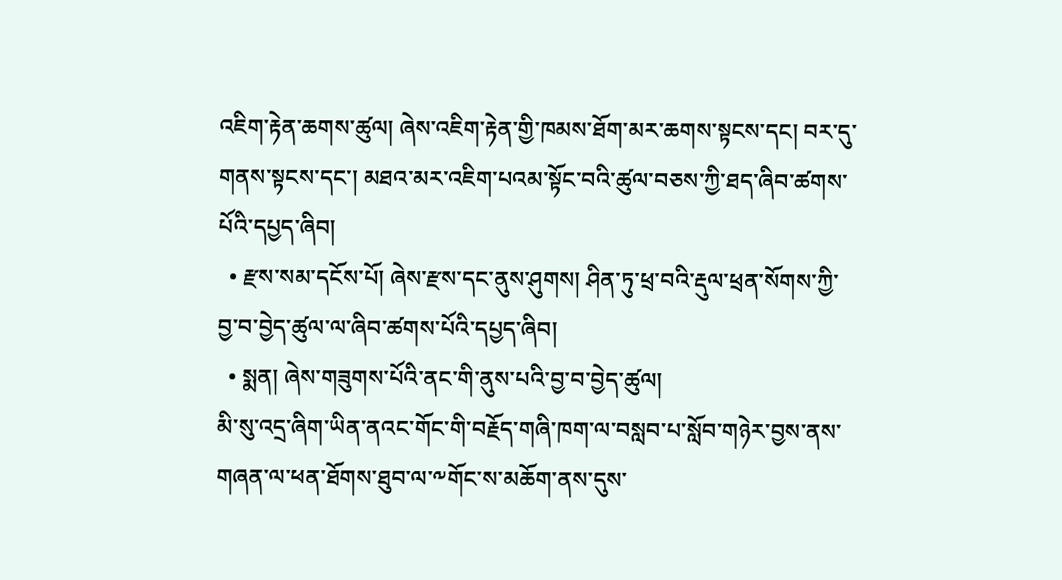འཇིག་རྟེན་ཆགས་ཚུལ། ཞེས་འཇིག་རྟེན་གྱི་ཁམས་ཐོག་མར་ཆགས་སྟངས་དང། བར་དུ་གནས་སྟངས་དང་། མཐའ་མར་འཇིག་པའམ་སྟོང་བའི་ཚུལ་བཅས་ཀྱི་ཐད་ཞིབ་ཚགས་པོའི་དཔྱད་ཞིབ།
  • རྫས་སམ་དངོས་པོ། ཞེས་རྫས་དང་ནུས་ཤུགས། ཤིན་ཏུ་ཕྲ་བའི་རྡུལ་ཕྲན་སོགས་ཀྱི་བྱ་བ་བྱེད་ཚུལ་ལ་ཞིབ་ཚགས་པོའི་དཔྱད་ཞིབ།
  • སྨན། ཞེས་གཟུགས་པོའི་ནང་གི་ནུས་པའི་བྱ་བ་བྱེད་ཚུལ།
མི་སུ་འདྲ་ཞིག་ཡིན་ནའང་གོང་གི་བརྗོད་གཞི་ཁག་ལ་བསླབ་པ་སློབ་གཉེར་བྱས་ནས་གཞན་ལ་ཕན་ཐོགས་ཐུབ་ལ་༸གོང་ས་མཆོག་ནས་དུས་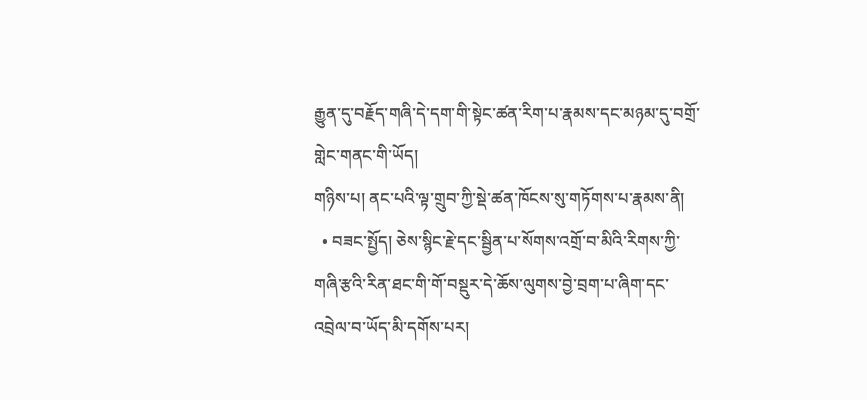རྒྱུན་དུ་བརྗོད་གཞི་དེ་དག་གི་སྟེང་ཚན་རིག་པ་རྣམས་དང་མཉམ་དུ་བགྲོ་གླེང་གནང་གི་ཡོད།
གཉིས་པ། ནང་པའི་ལྟ་གྲུབ་ཀྱི་སྡེ་ཚན་ཁོངས་སུ་གཏོགས་པ་རྣམས་ནི།
  • བཟང་སྤྱོད། ཅེས་སྙིང་རྗེ་དང་སྦྱིན་པ་སོགས་འགྲོ་བ་མིའི་རིགས་ཀྱི་གཞི་རྩའི་རིན་ཐང་གི་གོ་བསྡུར་དེ་ཆོས་ལུགས་བྱེ་བྲག་པ་ཞིག་དང་འབྲེལ་བ་ཡོད་མི་དགོས་པར།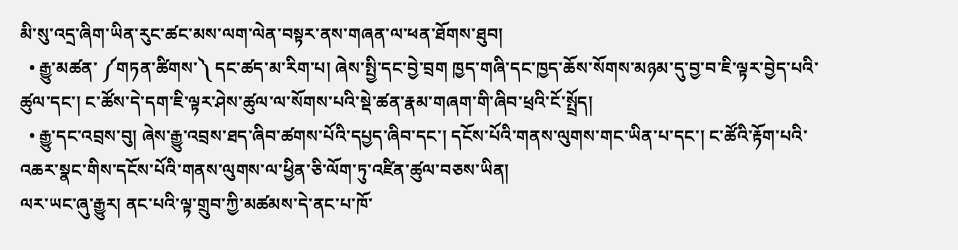མི་སུ་འདྲ་ཞིག་ཡིན་རུང་ཚང་མས་ལག་ལེན་བསྟར་ནས་གཞན་ལ་ཕན་ཐོགས་ཐུབ།
  • རྒྱུ་མཚན་ ༼གཏན་ཚིགས་༽ དང་ཚད་མ་རིག་པ། ཞེས་སྤྱི་དང་བྱེ་བྲག ཁྱད་གཞི་དང་ཁྱད་ཆོས་སོགས་མཉམ་དུ་བྱ་བ་ཇི་ལྟར་བྱེད་པའི་ཚུལ་དང་། ང་ཚོས་དེ་དག་ཇི་ལྟར་ཤེས་ཚུལ་ལ་སོགས་པའི་སྡེ་ཚན་རྣམ་གཞག་གི་ཞིབ་ཕྲའི་ངོ་སྤྲོད།
  • རྒྱུ་དང་འབྲས་བུ། ཞེས་རྒྱུ་འབྲས་ཐད་ཞིབ་ཚགས་པོའི་དཔྱད་ཞིབ་དང་། དངོས་པོའི་གནས་ལུགས་གང་ཡིན་པ་དང་། ང་ཚོའི་རྟོག་པའི་འཆར་སྣང་གིས་དངོས་པོའི་གནས་ལུགས་ལ་ཕྱིན་ཅི་ལོག་ཏུ་འཛིན་ཚུལ་བཅས་ཡིན།
ལར་ཡང་ཞུ་རྒྱུར། ནང་པའི་ལྟ་གྲུབ་ཀྱི་མཚམས་དེ་ནང་པ་ཁོ་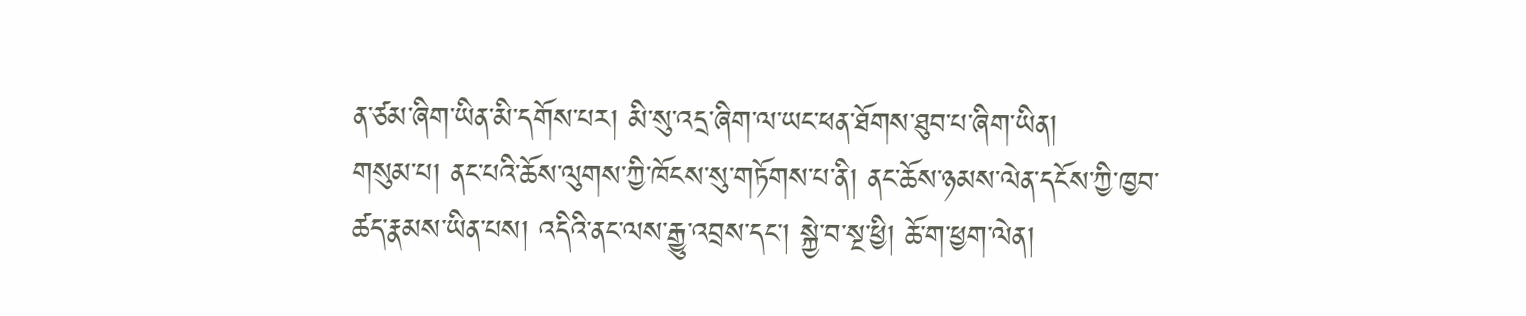ན་ཙམ་ཞིག་ཡིན་མི་དགོས་པར། མི་སུ་འདྲ་ཞིག་ལ་ཡང་ཕན་ཐོགས་ཐུབ་པ་ཞིག་ཡིན།
གསུམ་པ། ནང་པའི་ཆོས་ལུགས་ཀྱི་ཁོངས་སུ་གཏོགས་པ་ནི། ནང་ཆོས་ཉམས་ལེན་དངོས་ཀྱི་ཁྱབ་ཚད་རྣམས་ཡིན་པས། འདིའི་ནང་ལས་རྒྱུ་འབྲས་དང་། སྐྱེ་བ་སྔ་ཕྱི། ཆོ་ག་ཕྱག་ལེན།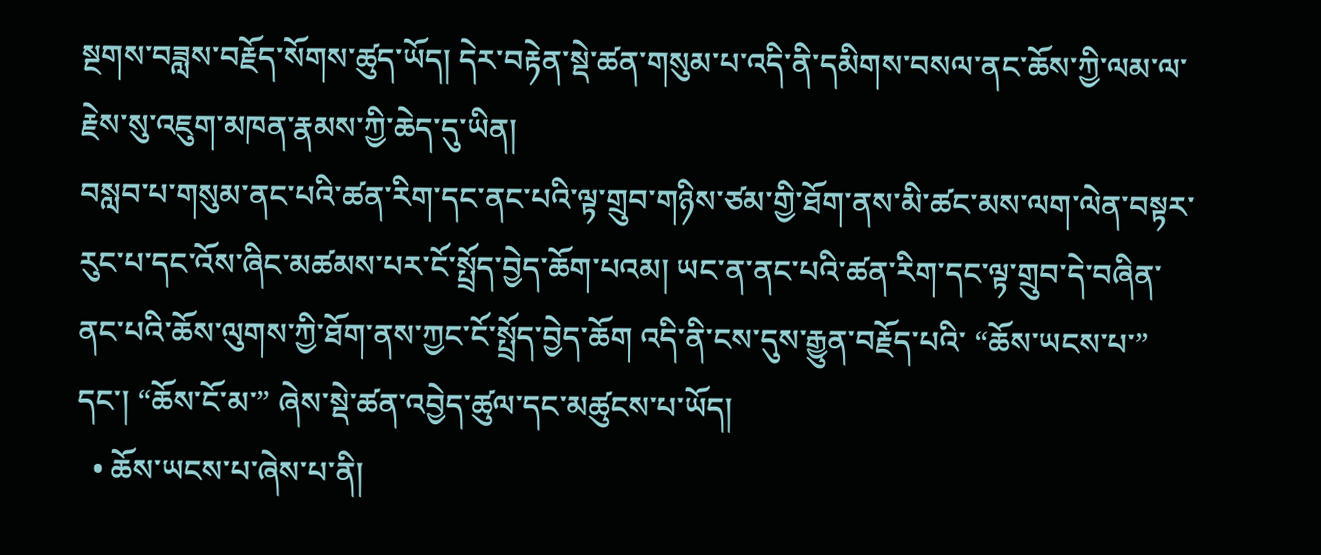སྔགས་བཟླས་བརྗོད་སོགས་ཚུད་ཡོད། དེར་བརྟེན་སྡེ་ཚན་གསུམ་པ་འདི་ནི་དམིགས་བསལ་ནང་ཆོས་ཀྱི་ལམ་ལ་རྗེས་སུ་འཇུག་མཁན་རྣམས་ཀྱི་ཆེད་དུ་ཡིན།
བསླབ་པ་གསུམ་ནང་པའི་ཚན་རིག་དང་ནང་པའི་ལྟ་གྲུབ་གཉིས་ཙམ་གྱི་ཐོག་ནས་མི་ཚང་མས་ལག་ལེན་བསྟར་རུང་པ་དང་འོས་ཞིང་མཚམས་པར་ངོ་སྤྲོད་བྱེད་ཆོག་པའམ། ཡང་ན་ནང་པའི་ཚན་རིག་དང་ལྟ་གྲུབ་དེ་བཞིན་ནང་པའི་ཆོས་ལུགས་ཀྱི་ཐོག་ནས་ཀྱང་ངོ་སྤྲོད་བྱེད་ཆོག འདི་ནི་ངས་དུས་རྒྱུན་བརྗོད་པའི་ “ཆོས་ཡངས་པ་” དང་། “ཆོས་ངོ་མ་” ཞེས་སྡེ་ཚན་འབྱེད་ཚུལ་དང་མཚུངས་པ་ཡོད།
  • ཆོས་ཡངས་པ་ཞེས་པ་ནི།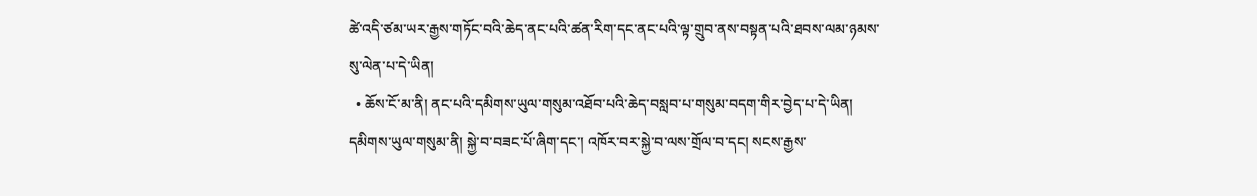ཚེ་འདི་ཙམ་ཡར་རྒྱས་གཏོང་བའི་ཆེད་ནང་པའི་ཚན་རིག་དང་ནང་པའི་ལྟ་གྲུབ་ནས་བསྟན་པའི་ཐབས་ལམ་ཉམས་སུ་ལེན་པ་དེ་ཡིན།
  • ཆོས་ངོ་མ་ནི། ནང་པའི་དམིགས་ཡུལ་གསུམ་འཐོབ་པའི་ཆེད་བསླབ་པ་གསུམ་བདག་གིར་བྱེད་པ་དེ་ཡིན། དམིགས་ཡུལ་གསུམ་ནི། སྐྱེ་བ་བཟང་པོ་ཞིག་དང་། འཁོར་བར་སྐྱེ་བ་ལས་གྲོལ་བ་དང། སངས་རྒྱས་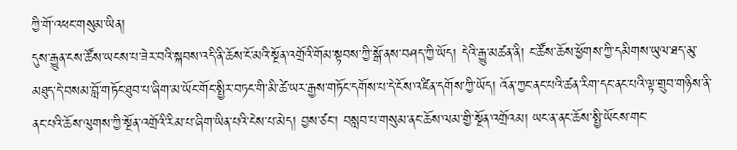ཀྱི་གོ་འཕང་གསུམ་ཡིན།
དུས་རྒྱུན་ངས་ཚོས་ཡངས་པ་ཟེར་བའི་སྐབས་འདི་ནི་ཆོས་ངོ་མའི་སྔོན་འགྲོའི་གོམ་སྟབས་ཀྱི་སྒོ་ནས་བཤད་ཀྱི་ཡོད། དེའི་རྒྱུ་མཚན་ནི། ང་ཚོས་ཆོས་ཕྱོགས་ཀྱི་དམིགས་ཡུལ་ཐད་མུ་མཐུད་དེ་བསམ་བློ་གཏོང་ཐུབ་པ་ཞིག་མ་ཡོང་གོང་སྤྱིར་བཏང་གི་མི་ཚེ་ཡར་རྒྱས་གཏོང་དགོས་པ་དེ་ངོས་འཛིན་དགོས་ཀྱི་ཡོད། འོན་ཀྱང་ནང་པའི་ཚན་རིག་དང་ནང་པའི་ལྟ་གྲུབ་གཉིས་ནི་ནང་པའི་ཆོས་ལུགས་ཀྱི་སྔོན་འགྲོའི་རིམ་པ་ཞིག་ཡིན་པའི་ངེས་པ་མེད། བྱས་ཙང་། བསླབ་པ་གསུམ་ནང་ཆོས་ལམ་གྱི་སྔོན་འགྲོའམ། ཡང་ན་ནང་ཆོས་སྤྱི་ཡོངས་གང་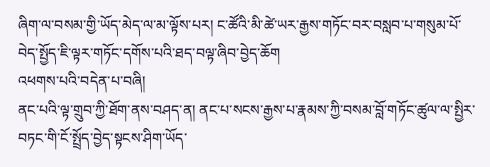ཞིག་ལ་བསམ་གྱི་ཡོད་མེད་ལ་མ་ལྟོས་པར། ང་ཚོའི་མི་ཚེ་ཡར་རྒྱས་གཏོང་བར་བསླབ་པ་གསུམ་པོ་བེད་སྤྱོད་ཇི་ལྟར་གཏོང་དགོས་པའི་ཐད་བལྟ་ཞིབ་བྱེད་ཆོག
འཕགས་པའི་བདེན་པ་བཞི།
ནང་པའི་ལྟ་གྲུབ་ཀྱི་ཐོག་ནས་བཤད་ན། ནང་པ་སངས་རྒྱས་པ་རྣམས་ཀྱི་བསམ་བློ་གཏོང་ཚུལ་ལ་སྤྱིར་བཏང་གི་ངོ་སྤྲོད་བྱེད་སྟངས་ཤིག་ཡོད་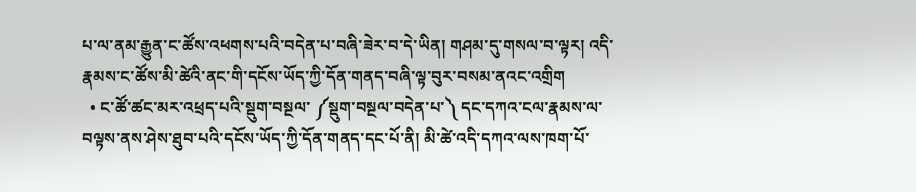པ་ལ་ནམ་རྒྱུན་ང་ཚོས་འཕགས་པའི་བདེན་པ་བཞི་ཟེར་བ་དེ་ཡིན། གཤམ་དུ་གསལ་བ་ལྟར། འདི་རྣམས་ང་ཚོས་མི་ཚེའི་ནང་གི་དངོས་ཡོད་ཀྱི་དོན་གནད་བཞི་ལྟ་བུར་བསམ་ནའང་འགྲིག
  • ང་ཚོ་ཚང་མར་འཕྲད་པའི་སྡུག་བསྔལ་ ༼སྡུག་བསྔལ་བདེན་པ་༽ དང་དཀའ་ངལ་རྣམས་ལ་བལྟས་ནས་ཤེས་ཐུབ་པའི་དངོས་ཡོད་ཀྱི་དོན་གནད་དང་པོ་ནི། མི་ཚེ་འདི་དཀའ་ལས་ཁག་པོ་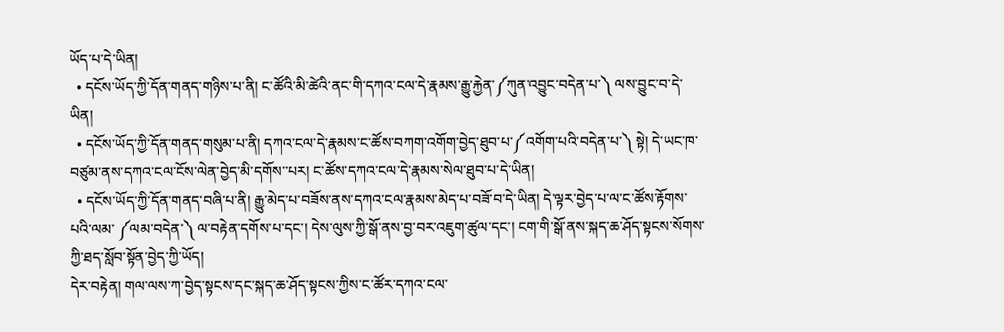ཡོད་པ་དེ་ཡིན།
  • དངོས་ཡོད་ཀྱི་དོན་གནད་གཉིས་པ་ནི། ང་ཚོའི་མི་ཚེའི་ནང་གི་དཀའ་ངལ་དེ་རྣམས་རྒྱུ་རྐྱེན་༼ཀུན་འབྱུང་བདེན་པ་༽ ལས་བྱུང་བ་དེ་ཡིན།
  • དངོས་ཡོད་ཀྱི་དོན་གནད་གསུམ་པ་ནི། དཀའ་ངལ་དེ་རྣམས་ང་ཚོས་བཀག་འགོག་བྱེད་ཐུབ་པ་༼འགོག་པའི་བདེན་པ་༽ སྟེ། དེ་ཡང་ཁ་བཙུམ་ནས་དཀའ་ངལ་ངོས་ལེན་བྱེད་མི་དགོས་་པར། ང་ཚོས་དཀའ་ངལ་དེ་རྣམས་སེལ་ཐུབ་པ་དེ་ཡིན།
  • དངོས་ཡོད་ཀྱི་དོན་གནད་བཞི་པ་ནི། རྒྱུ་མེད་པ་བཟོས་ནས་དཀའ་ངལ་རྣམས་མེད་པ་བཟོ་བ་དེ་ཡིན། དེ་ལྟར་བྱེད་པ་ལ་ང་ཚོས་རྟོགས་པའི་ལམ་ ༼ལམ་བདེན་༽ ལ་བརྟེན་དགོས་པ་དང་། དེས་ལུས་ཀྱི་སྒོ་ནས་བྱ་བར་འཇུག་ཚུལ་དང་། ངག་གི་སྒོ་ནས་སྐད་ཆ་ཤོད་སྟངས་སོགས་ཀྱི་ཐད་སློབ་སྟོན་བྱེད་ཀྱི་ཡོད།
དེར་བརྟེན། གལ་ལས་ཀ་བྱེད་སྟངས་དང་སྐད་ཆ་ཤོད་སྟངས་ཀྱིས་ང་ཚོར་དཀའ་ངལ་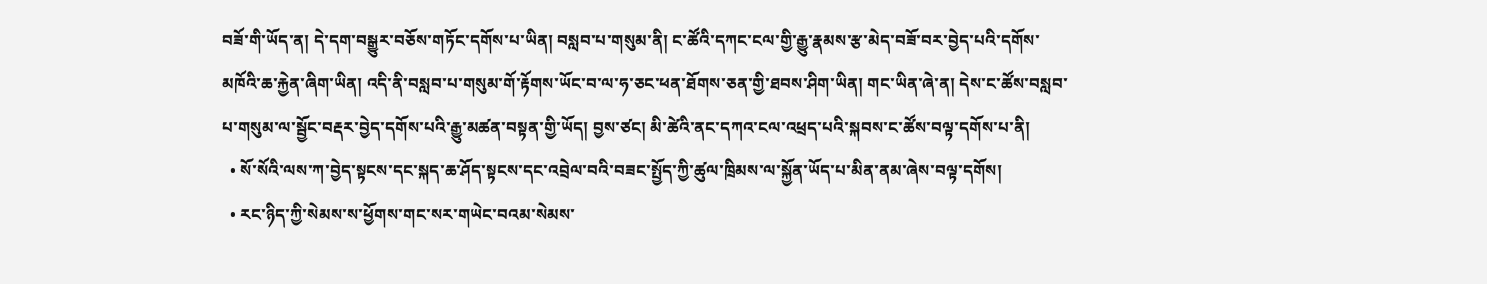བཟོ་གི་ཡོད་ན། དེ་དག་བསྒྱུར་བཅོས་གཏོང་དགོས་པ་ཡིན། བསླབ་པ་གསུམ་ནི། ང་ཚོའི་དཀང་ངལ་གྱི་རྒྱུ་རྣམས་རྩ་མེད་བཟོ་བར་བྱེད་པའི་དགོས་མཁོའི་ཆ་རྐྱེན་ཞིག་ཡིན། འདི་ནི་བསླབ་པ་གསུམ་གོ་རྟོགས་ཡོང་བ་ལ་ཧ་ཅང་ཕན་ཐོགས་ཅན་གྱི་ཐབས་ཤིག་ཡིན། གང་ཡིན་ཞེ་ན། དེས་ང་ཚོས་བསླབ་པ་གསུམ་ལ་སྦྱོང་བརྡར་བྱེད་དགོས་པའི་རྒྱུ་མཚན་བསྟན་གྱི་ཡོད། བྱས་ཙང། མི་ཚེའི་ནང་དཀའ་ངལ་འཕྲད་པའི་སྐབས་ང་ཚོས་བལྟ་དགོས་པ་ནི།
  • སོ་སོའི་ལས་ཀ་བྱེད་སྟངས་དང་སྐད་ཆ་ཤོད་སྟངས་དང་འབྲེལ་བའི་བཟང་སྤྱོད་ཀྱི་ཚུལ་ཁྲིམས་ལ་སྐྱོན་ཡོད་པ་མིན་ནམ་ཞེས་བལྟ་དགོས།
  • རང་ཉིད་ཀྱི་སེམས་ས་ཕྱོགས་གང་སར་གཡེང་བའམ་སེམས་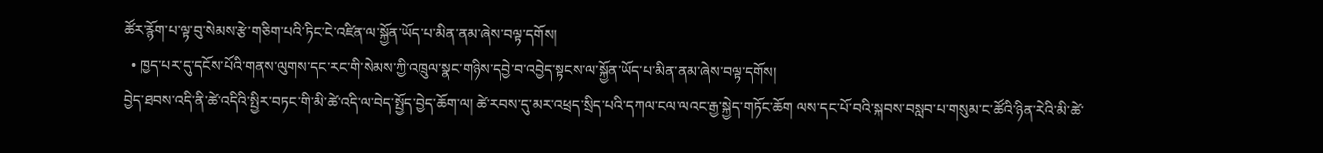ཚོར་རྙོག་པ་ལྟ་བུ་སེམས་རྩེ་གཅིག་པའི་ཏིང་ངེ་འཛིན་ལ་སྐྱོན་ཡོད་པ་མིན་ནམ་ཞེས་བལྟ་དགོས།
  • ཁྱད་པར་དུ་དངོས་པོའི་གནས་ལུགས་དང་རང་གི་སེམས་ཀྱི་འཁྲུལ་སྣང་གཉིས་དབྱེ་བ་འབྱེད་སྟངས་ལ་སྐྱོན་ཡོད་པ་མིན་ནམ་ཞེས་བལྟ་དགོས།
བྱེད་ཐབས་འདི་ནི་ཚེ་འདིའི་སྤྱིར་བཏང་གི་མི་ཚེ་འདི་ལ་བེད་སྤྱོད་བྱེད་ཆོག་ལ། ཚེ་རབས་དུ་མར་འཕྲད་སྲིད་པའི་དཀལ་ངལ་ལའང་རྒྱ་སྐྱེད་གཏོང་ཆོག ལས་དང་པོ་བའི་སྐབས་བསླབ་པ་གསུམ་ང་ཚོའི་ཉིན་རེའི་མི་ཚེ་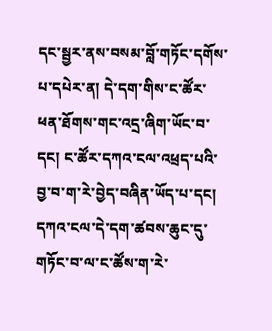དང་སྦྱར་ནས་བསམ་བློ་གཏོང་དགོས་པ་དཔེར་ན། དེ་དག་གིས་ང་ཚོར་ཕན་ཐོགས་གང་འདྲ་ཞིག་ཡོང་བ་དང། ང་ཚོར་དཀའ་ངལ་འཕྲད་པའི་བྱ་བ་ག་རེ་བྱེད་བཞིན་ཡོད་པ་དང། དཀའ་ངལ་དེ་དག་ཚབས་ཆུང་དུ་གཏོང་བ་ལ་ང་ཚོས་ག་རེ་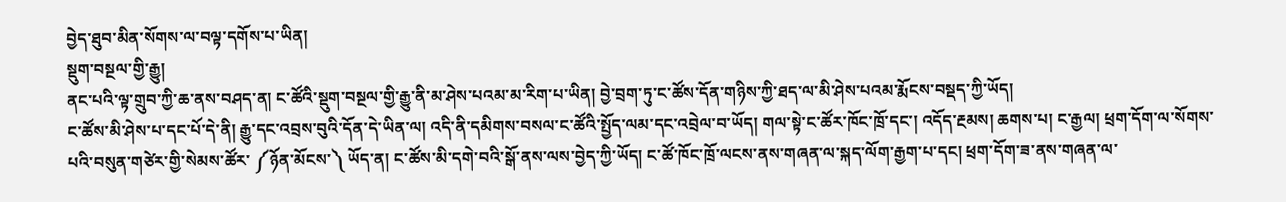བྱེད་ཐུབ་མིན་སོགས་ལ་བལྟ་དགོས་པ་ཡིན།
སྡུག་བསྔལ་གྱི་རྒྱུ།
ནང་པའི་ལྟ་གྲུབ་ཀྱི་ཆ་ནས་བཤད་ན། ང་ཚོའི་སྡུག་བསྔལ་གྱི་རྒྱུ་ནི་མ་ཤེས་པའམ་མ་རིག་པ་ཡིན། བྱེ་བྲག་ཏུ་ང་ཚོས་དོན་གཉིས་ཀྱི་ཐད་ལ་མི་ཤེས་པའམ་རྨོངས་བསྡད་ཀྱི་ཡོད།
ང་ཚོས་མི་ཤེས་པ་དང་པོ་དེ་ནི། རྒྱུ་དང་འབྲས་བུའི་དོན་དེ་ཡིན་ལ། འདི་ནི་དམིགས་བསལ་ང་ཚོའི་སྤྱོད་ལམ་དང་འབྲེལ་བ་ཡོད། གལ་སྟེ་ང་ཚོར་ཁོང་ཁྲོ་དང་། འདོད་རྔམས། ཆགས་པ། ང་རྒྱལ། ཕྲག་དོག་ལ་སོགས་པའི་བསུན་གཙེར་གྱི་སེམས་ཚོར་ ༼ཉོན་མོངས་༽ ཡོད་ན། ང་ཚོས་མི་དགེ་བའི་སྒོ་ནས་ལས་བྱེད་ཀྱི་ཡོད། ང་ཚོ་ཁོང་ཁྲོ་ལངས་ནས་གཞན་ལ་སྐད་ལོག་རྒྱག་པ་དང། ཕྲག་དོག་ཟ་ནས་གཞན་ལ་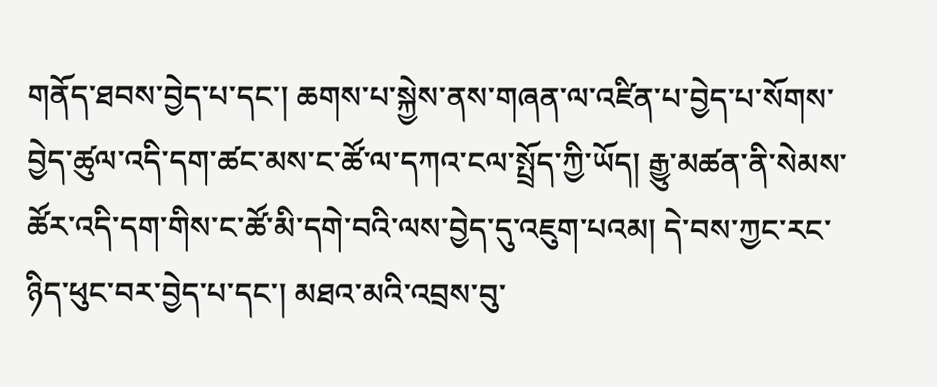གནོད་ཐབས་བྱེད་པ་དང་། ཆགས་པ་སྐྱེས་ནས་གཞན་ལ་འཛིན་པ་བྱེད་པ་སོགས་བྱེད་ཚུལ་འདི་དག་ཚང་མས་ང་ཚོ་ལ་དཀའ་ངལ་སྤྲོད་ཀྱི་ཡོད། རྒྱུ་མཚན་ནི་སེམས་ཚོར་འདི་དག་གིས་ང་ཚོ་མི་དགེ་བའི་ལས་བྱེད་དུ་འཇུག་པའམ། དེ་བས་ཀྱང་རང་ཉིད་ཕུང་བར་བྱེད་པ་དང་། མཐའ་མའི་འབྲས་བུ་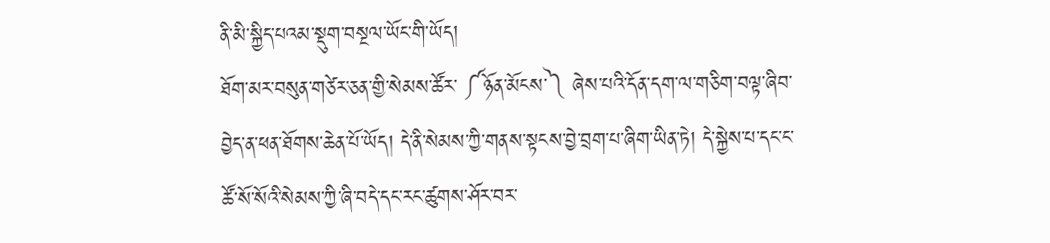ནི་མི་སྐྱིད་པའམ་སྡུག་བསྔལ་ཡོང་གི་ཡོད།
ཐོག་མར་བསུན་གཙེར་ཅན་གྱི་སེམས་ཚོར་ ༼ཉོན་མོངས་༽ ཞེས་པའི་དོན་དག་ལ་གཅིག་བལྟ་ཞིབ་བྱེད་ན་ཕན་ཐོགས་ཆེན་པོ་ཡོད། དེ་ནི་སེམས་ཀྱི་གནས་སྟངས་བྱེ་བྲག་པ་ཞིག་ཡིན་ཏེ། དེ་སྐྱེས་པ་དང་ང་ཚོ་སོ་སོའི་སེམས་ཀྱི་ཞི་བདེ་དང་རང་ཚུགས་ཤོར་བར་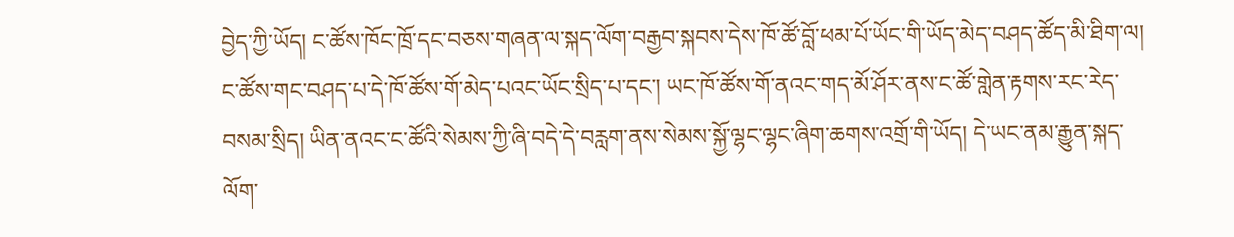བྱེད་ཀྱི་ཡོད། ང་ཚོས་ཁོང་ཁྲོ་དང་བཅས་གཞན་ལ་སྐད་ལོག་བརྒྱབ་སྐབས་དེས་ཁོ་ཚོ་བློ་ཕམ་པོ་ཡོང་གི་ཡོད་མེད་བཤད་ཚོད་མི་ཐིག་ལ། ང་ཚོས་གང་བཤད་པ་དེ་ཁོ་ཚོས་གོ་མེད་པའང་ཡོང་སྲིད་པ་དང་། ཡང་ཁོ་ཚོས་གོ་ནའང་གད་མོ་ཤོར་ནས་ང་ཚོ་གླེན་རྟགས་རང་རེད་བསམ་སྲིད། ཡིན་ནའང་ང་ཚོའི་སེམས་ཀྱི་ཞི་བདེ་དེ་བརླག་ནས་སེམས་སྐྱོ་ལྷང་ལྷང་ཞིག་ཆགས་འགྲོ་གི་ཡོད། དེ་ཡང་ནམ་རྒྱུན་སྐད་ལོག་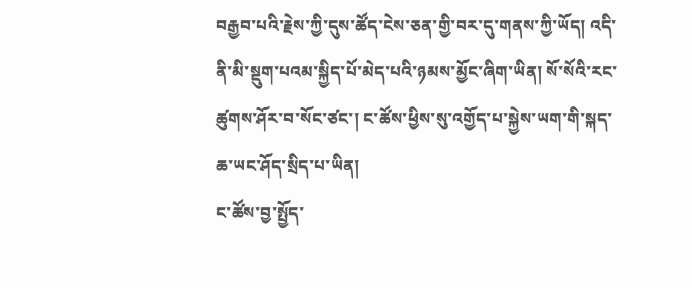བརྒྱབ་པའི་རྗེས་ཀྱི་དུས་ཚོད་ངེས་ཅན་གྱི་བར་དུ་གནས་ཀྱི་ཡོད། འདི་ནི་མི་སྡུག་པའམ་སྐྱིད་པོ་མེད་པའི་ཉམས་མྱོང་ཞིག་ཡིན། སོ་སོའི་རང་ཚུགས་ཤོར་བ་སོང་ཙང་། ང་ཚོས་ཕྱིས་སུ་འགྱོད་པ་སྐྱེས་ཡག་གི་སྐད་ཆ་ཡང་ཤོད་སྲིད་པ་ཡིན།
ང་ཚོས་བྱ་སྤྱོད་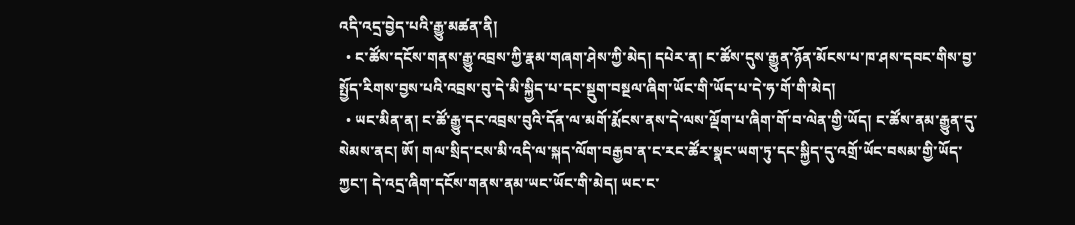འདི་འདྲ་བྱེད་པའི་རྒྱུ་མཚན་ནི།
  • ང་ཚོས་དངོས་གནས་རྒྱུ་འབྲས་ཀྱི་རྣམ་གཞག་ཤེས་ཀྱི་མེད། དཔེར་ན། ང་ཚོས་དུས་རྒྱུན་ཉོན་མོངས་པ་ཁ་ཤས་དབང་གིས་བྱ་སྤྱོད་རིགས་བྱས་པའི་འབྲས་བུ་དེ་མི་སྐྱིད་པ་དང་སྡུག་བསྔལ་ཞིག་ཡོང་གི་ཡོད་པ་དེ་ཧ་གོ་གི་མེད།
  • ཡང་མིན་ན། ང་ཚོ་རྒྱུ་དང་འབྲས་བུའི་དོན་ལ་མགོ་རྨོངས་ནས་དེ་ལས་ལྡོག་པ་ཞིག་གོ་བ་ལེན་གྱི་ཡོད། ང་ཚོས་ནམ་རྒྱུན་དུ་སེམས་ནང། ཨོ། གལ་སྲིད་ངས་མི་འདི་ལ་སྐད་ལོག་བརྒྱབ་ན་ང་རང་ཚོར་སྣང་ཡག་ཏུ་དང་སྐྱིད་དུ་འགྲོ་ཡོང་བསམ་གྱི་ཡོད་ཀྱང་། དེ་འདྲ་ཞིག་དངོས་གནས་ནམ་ཡང་ཡོང་གི་མེད། ཡང་ང་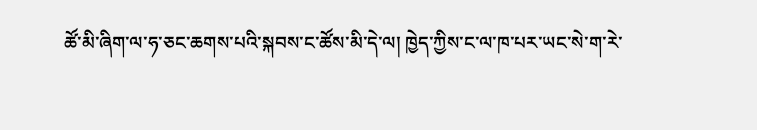ཚོ་མི་ཞིག་ལ་ཧ་ཅང་ཆགས་པའི་སྐབས་ང་ཚོས་མི་དེ་ལ། ཁྱེད་ཀྱིས་ང་ལ་ཁ་པར་ཡང་སེ་ག་རེ་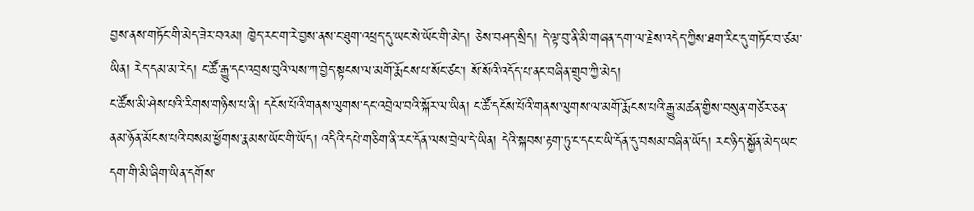བྱས་ནས་གཏོང་གི་མེད་ཟེར་བའམ། ཁྱེད་རང་ག་རེ་བྱས་ནས་ང་ཐུག་འཕྲད་དུ་ཡང་སེ་ཡོང་གི་མེད། ཅེས་བཤད་སྲིད། དེ་ལྟ་བུ་ནི་མི་གཞན་དག་ལ་རྗེས་འདེད་ཀྱིས་ཐག་རིང་དུ་གཏོང་བ་ཙམ་ཡིན། རེད་དམ་མ་རེད། ང་ཚོ་རྒྱུ་དང་འབྲས་བུའི་ལས་ཀ་བྱེད་སྟངས་ལ་མགོ་རྨོངས་པ་སོང་ཙང་། སོ་སོའི་འདོད་པ་ནང་བཞིན་གྲུབ་ཀྱི་མེད།
ང་ཚོས་མི་ཤེས་པའི་རིགས་གཉིས་པ་ནི། དངོས་པོའི་གནས་ལུགས་དང་འབྲེལ་བའི་སྐོར་ལ་ཡིན། ང་ཚོ་དངོས་པོའི་གནས་ལུགས་ལ་མགོ་རྨོངས་པའི་རྒྱུ་མཚན་གྱིས་བསུན་གཙེར་ཅན་ནམ་ཉོན་མོངས་པའི་བསམ་ཕྱོགས་རྣམས་ཡོང་གི་ཡོད། འདིའི་དཔེ་གཅིག་ནི་རང་དོན་ལས་བྲེལ་དེ་ཡིན། དེའི་སྐབས་རྟག་ཏུ་ང་དང་ང་ཡི་དོན་དུ་བསམ་བཞིན་ཡོད། རང་ཉིད་སྐྱོན་མེད་ཡང་དག་གི་མི་ཞིག་ཡིན་དགོས་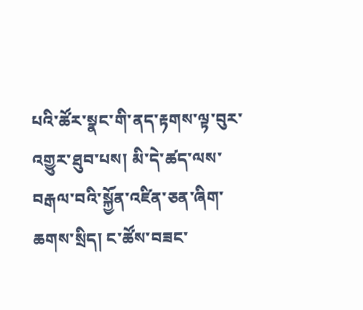པའི་ཚོར་སྣང་གི་ནད་རྟགས་ལྟ་བུར་འགྱུར་ཐུབ་པས། མི་དེ་ཚད་ལས་བརྒལ་བའི་སྐྱོན་འཛིན་ཅན་ཞིག་ཆགས་སྲིད། ང་ཚོས་བཟང་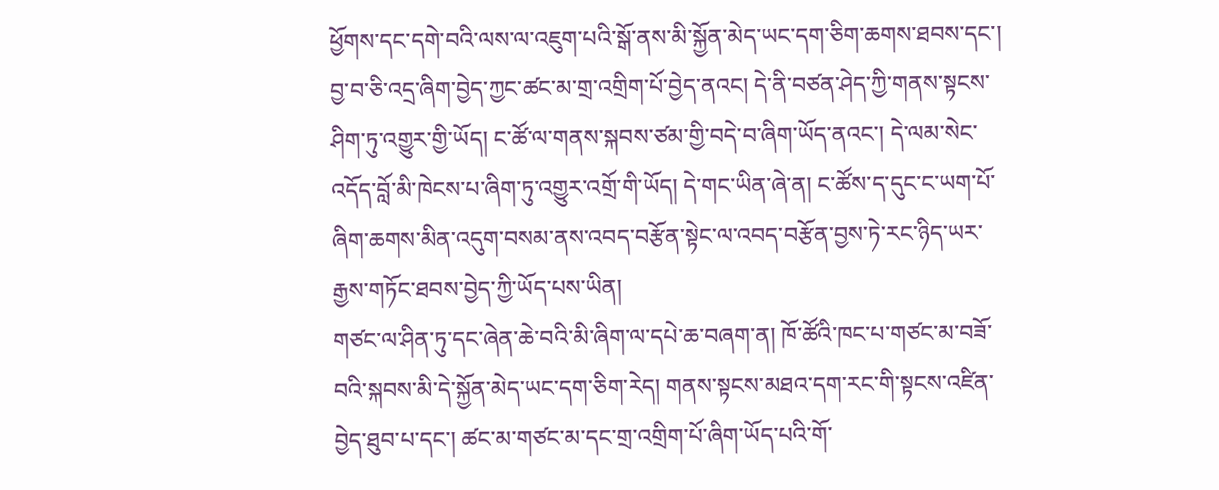ཕྱོགས་དང་དགེ་བའི་ལས་ལ་འཇུག་པའི་སྒོ་ནས་མི་སྐྱོན་མེད་ཡང་དག་ཅིག་ཆགས་ཐབས་དང་། བྱ་བ་ཅི་འདྲ་ཞིག་བྱེད་ཀྱང་ཚང་མ་གྲ་འགྲིག་པོ་བྱེད་ནའང། དེ་ནི་བཙན་ཤེད་ཀྱི་གནས་སྟངས་ཤིག་ཏུ་འགྱུར་གྱི་ཡོད། ང་ཚོ་ལ་གནས་སྐབས་ཙམ་གྱི་བདེ་བ་ཞིག་ཡོད་ནའང་། དེ་ལམ་སེང་འདོད་བློ་མི་ཁེངས་པ་ཞིག་ཏུ་འགྱུར་འགྲོ་གི་ཡོད། དེ་གང་ཡིན་ཞེ་ན། ང་ཚོས་ད་དུང་ང་ཡག་པོ་ཞིག་ཆགས་མིན་འདུག་བསམ་ནས་འབད་བརྩོན་སྟེང་ལ་འབད་བརྩོན་བྱས་ཏེ་རང་ཉིད་ཡར་རྒྱས་གཏོང་ཐབས་བྱེད་ཀྱི་ཡོད་པས་ཡིན།
གཙང་ལ་ཤིན་ཏུ་དང་ཞེན་ཆེ་བའི་མི་ཞིག་ལ་དཔེ་ཆ་བཞག་ན། ཁོ་ཚོའི་ཁང་པ་གཙང་མ་བཟོ་བའི་སྐབས་མི་དེ་སྐྱོན་མེད་ཡང་དག་ཅིག་རེད། གནས་སྟངས་མཐའ་དག་རང་གི་སྟངས་འཛིན་བྱེད་ཐུབ་པ་དང་། ཚང་མ་གཙང་མ་དང་གྲ་འགྲིག་པོ་ཞིག་ཡོད་པའི་གོ་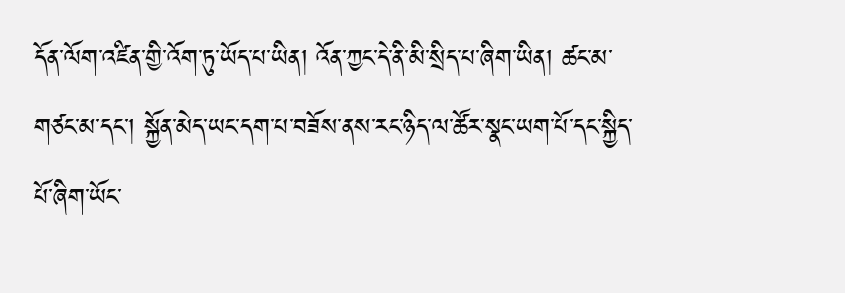དོན་ལོག་འཛིན་གྱི་འོག་ཏུ་ཡོད་པ་ཡིན། འོན་ཀྱང་དེ་ནི་མི་སྲིད་པ་ཞིག་ཡིན། ཚང་མ་གཙང་མ་དང་། སྐྱོན་མེད་ཡང་དག་པ་བཟོས་ནས་རང་ཉིད་ལ་ཚོར་སྣང་ཡག་པོ་དང་སྐྱིད་པོ་ཞིག་ཡོང་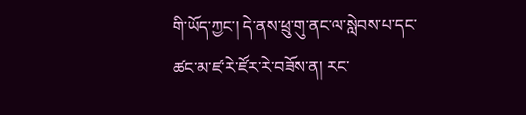གི་ཡོད་ཀྱང་། དེ་ནས་ཕྲུ་གུ་ནང་ལ་སླེབས་པ་དང་ཚང་མ་ཛ་རེ་ཛོར་རེ་བཟོས་ན། རང་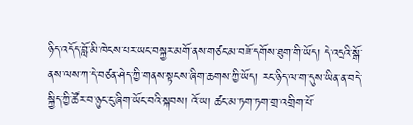ཉིད་འདོད་བློ་མི་ཁེངས་པར་ཡང་བསྐྱར་མགོ་ནས་གཙང་མ་བཟོ་དགོས་ཐུག་གི་ཡོད། དེ་འདྲའི་སྒོ་ནས་ལས་ཀ་དེ་བཙན་ཤེད་ཀྱི་གནས་སྟངས་ཞིག་ཆགས་ཀྱི་ཡོད། རང་ཉིད་ལ་ག་དུས་ཡིན་ན་བདེ་སྐྱིད་ཀྱི་ཚོར་བ་ཉུང་ངུ་ཞིག་ཡོང་བའི་སྐབས། འོ་ཡ། ཚང་མ་ཏག་ཏག་གྲ་འགྲིག་པོ་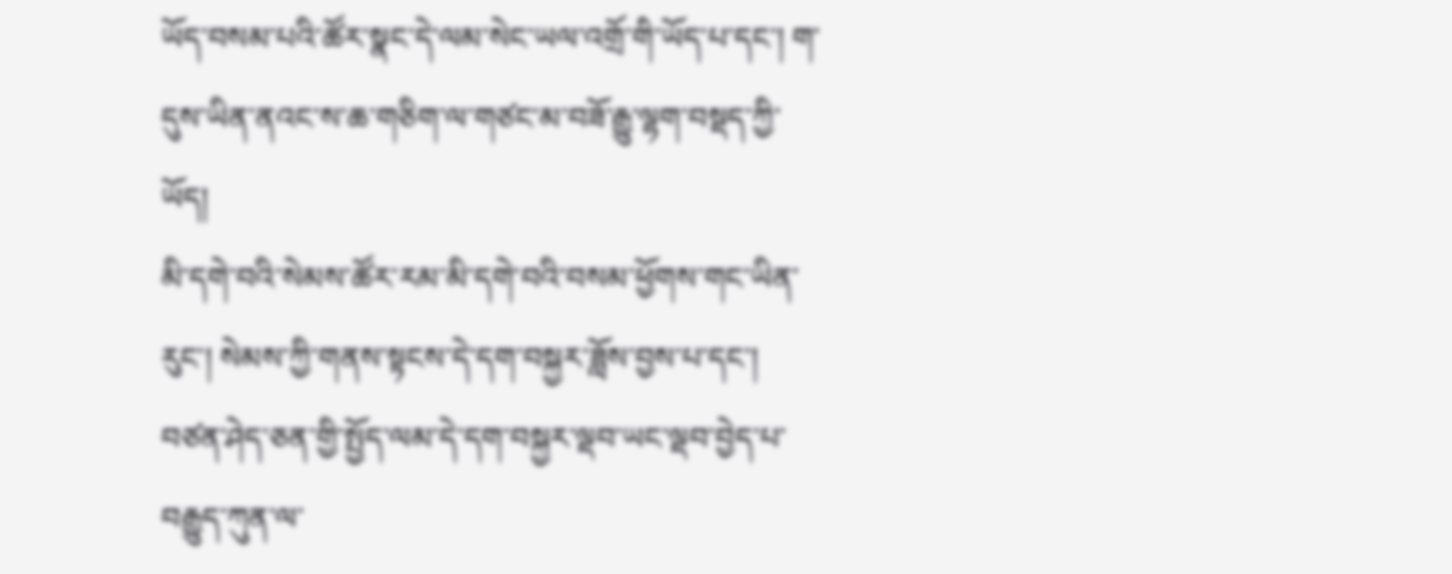ཡོད་བསམ་པའི་ཚོར་སྣང་དེ་ལམ་སེང་ཡལ་འགྲོ་གི་ཡོད་པ་དང་། ག་དུས་ཡིན་ནའང་ས་ཆ་གཅིག་ལ་གཙང་མ་བཟོ་རྒྱུ་ལྷག་བསྡད་ཀྱི་ཡོད།
མི་དགེ་བའི་སེམས་ཚོར་རམ་མི་དགེ་བའི་བསམ་ཕྱོགས་གང་ཡིན་རུང་། སེམས་ཀྱི་གནས་སྟངས་དེ་དག་བསྐྱར་ཟློས་བྱས་པ་དང་། བཙན་ཤེད་ཅན་གྱི་སྤྱོད་ལམ་དེ་དག་བསྐྱར་ལྡབ་ཡང་ལྡབ་བྱེད་པ་བརྒྱུད་ཀུན་ལ་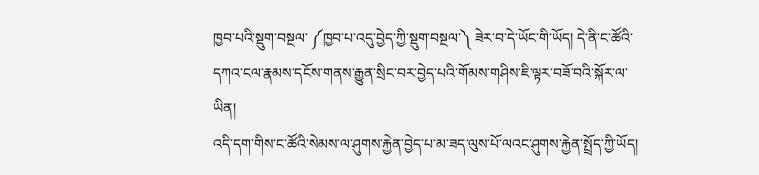ཁྱབ་པའི་སྡུག་བསྔལ་ ༼ཁྱབ་པ་འདུ་བྱེད་ཀྱི་སྡུག་བསྔལ་༽ ཟེར་བ་དེ་ཡོང་གི་ཡོད། དེ་ནི་ང་ཚོའི་དཀའ་ངལ་རྣམས་དངོས་གནས་རྒྱུན་སྲིང་བར་བྱེད་པའི་གོམས་གཤིས་ཇི་ལྟར་བཟོ་བའི་སྐོར་ལ་ཡིན།
འདི་དག་གིས་ང་ཚོའི་སེམས་ལ་ཤུགས་རྐྱེན་བྱེད་པ་མ་ཟད་ལུས་པོ་ལའང་ཤུགས་རྐྱེན་སྤྲོད་ཀྱི་ཡོད།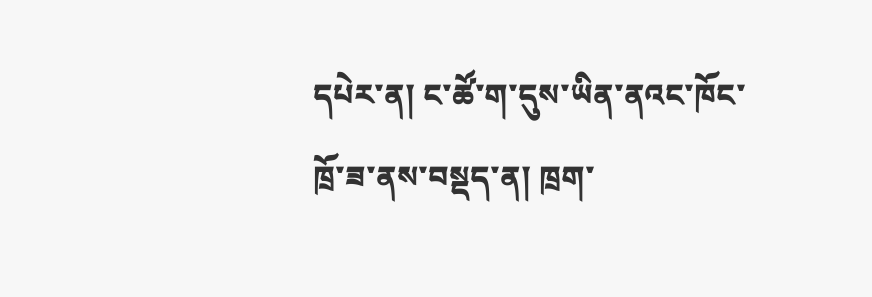དཔེར་ན། ང་ཚོ་ག་དུས་ཡིན་ནའང་ཁོང་ཁྲོ་ཟ་ནས་བསྡད་ན། ཁྲག་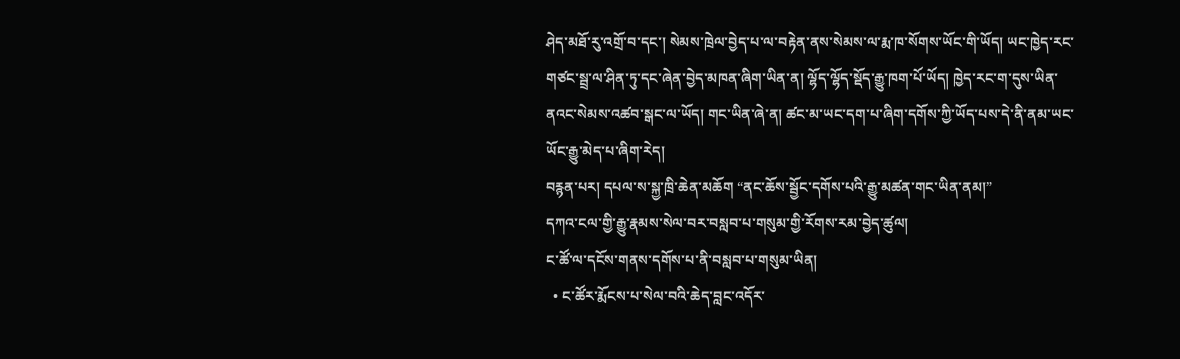ཤེད་མཐོ་རུ་འགྲོ་བ་དང་། སེམས་ཁྲེལ་བྱེད་པ་ལ་བརྟེན་ནས་སེམས་ལ་རྨ་ཁ་སོགས་ཡོང་གི་ཡོད། ཡང་ཁྱེད་རང་གཙང་སྦྲ་ལ་ཤིན་ཏུ་དང་ཞེན་བྱེད་མཁན་ཞིག་ཡིན་ན། ལྷོད་ལྷོད་སྡོད་རྒྱུ་ཁག་པོ་ཡོད། ཁྱེད་རང་ག་དུས་ཡིན་ནའང་སེམས་འཚབ་སྒང་ལ་ཡོད། གང་ཡིན་ཞེ་ན། ཚང་མ་ཡང་དག་པ་ཞིག་དགོས་ཀྱི་ཡོད་པས་དེ་ནི་ནམ་ཡང་ཡོང་རྒྱུ་མེད་པ་ཞིག་རེད།
བརྙན་པར། དཔལ་ས་སྐྱ་ཁྲི་ཆེན་མཆོག “ནང་ཆོས་སྦྱོང་དགོས་པའི་རྒྱུ་མཚན་གང་ཡིན་ནམ།”
དཀའ་ངལ་གྱི་རྒྱུ་རྣམས་སེལ་བར་བསླབ་པ་གསུམ་གྱི་རོགས་རམ་བྱེད་ཚུལ།
ང་ཚོ་ལ་དངོས་གནས་དགོས་པ་ནི་བསླབ་པ་གསུམ་ཡིན།
  • ང་ཚོར་རྨོངས་པ་སེལ་བའི་ཆེད་བླང་འདོར་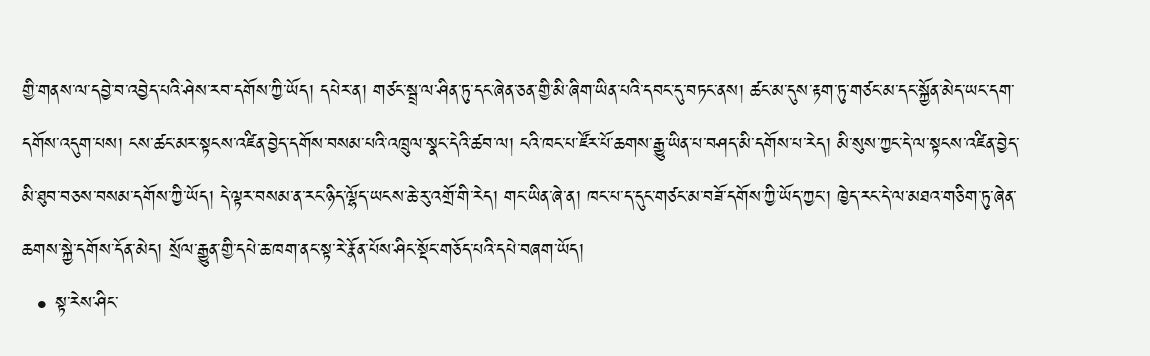གྱི་གནས་ལ་དབྱེ་བ་འབྱེད་པའི་ཤེས་རབ་དགོས་ཀྱི་ཡོད། དཔེར་ན། གཙང་སྦྲ་ལ་ཤིན་ཏུ་དང་ཞེན་ཅན་གྱི་མི་ཞིག་ཡིན་པའི་དབང་དུ་བཏང་ནས། ཚང་མ་དུས་རྟག་ཏུ་གཙང་མ་དང་སྐྱོན་མེད་ཡང་དག་དགོས་འདུག་པས། ངས་ཚང་མར་སྟངས་འཛིན་བྱེད་དགོས་བསམ་པའི་འཁྲུལ་སྣང་དེའི་ཚབ་ལ། ངའི་ཁང་པ་ཛོར་པོ་ཆགས་རྒྱུ་ཡིན་པ་བཤད་མི་དགོས་པ་རེད། མི་སུས་ཀྱང་དེ་ལ་སྟངས་འཛིན་བྱེད་མི་ཐུབ་བཅས་བསམ་དགོས་ཀྱི་ཡོད། དེ་ལྟར་བསམ་ན་རང་ཉིད་ལྷོད་ཡངས་ཆེ་རུ་འགྲོ་གི་རེད། གང་ཡིན་ཞེ་ན། ཁང་པ་ད་དུང་གཙང་མ་བཟོ་དགོས་ཀྱི་ཡོད་ཀྱང་། ཁྱེད་རང་དེ་ལ་མཐའ་གཅིག་ཏུ་ཞེན་ཆགས་སྐྱེ་དགོས་དོན་མེད། སྲོལ་རྒྱུན་གྱི་དཔེ་ཆ་ཁག་ནང་སྟ་རེ་རྣོན་པོས་ཤིང་སྡོང་གཅོད་པའི་དཔེ་བཞག་ཡོད།
  • སྟ་རེས་ཤིང་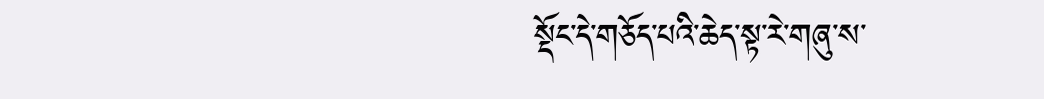སྡོང་དེ་གཅོད་པའི་ཆེད་སྟ་རེ་གཞུ་ས་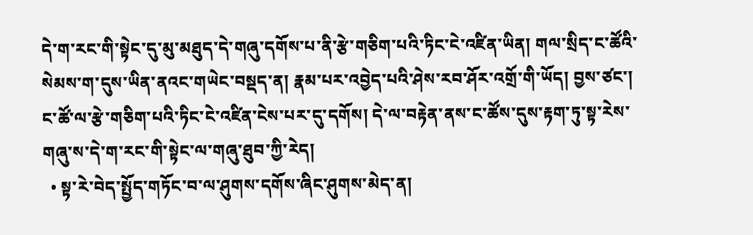དེ་ག་རང་གི་སྟེང་དུ་མུ་མཐུད་དེ་གཞུ་དགོས་པ་ནི་རྩེ་གཅིག་པའི་ཏིང་ངེ་འཛིན་ཡིན། གལ་སྲིད་ང་ཚོའི་སེམས་ག་དུས་ཡིན་ནའང་གཡེང་བསྡད་ན། རྣམ་པར་འབྱེད་པའི་ཤེས་རབ་ཤོར་འགྲོ་གི་ཡོད། བྱས་ཙང་། ང་ཚོ་ལ་རྩེ་གཅིག་པའི་ཏིང་ངེ་འཛིན་ངེས་པར་དུ་དགོས། དེ་ལ་བརྟེན་ནས་ང་ཚོས་དུས་རྟག་ཏུ་སྟ་རེས་གཞུ་ས་དེ་ག་རང་གི་སྟེང་ལ་གཞུ་ཐུབ་ཀྱི་རེད།
  • སྟ་རེ་བེད་སྤྱོད་གཏོང་བ་ལ་ཤུགས་དགོས་ཞིང་ཤུགས་མེད་ན།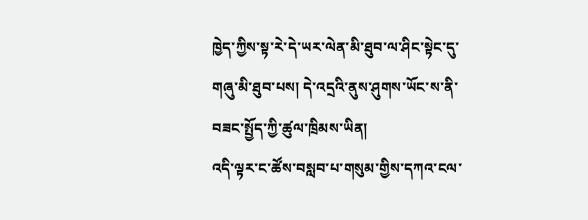ཁྱེད་ཀྱིས་སྟ་རེ་དེ་ཡར་ལེན་མི་ཐུབ་ལ་ཤིང་སྟེང་དུ་གཞུ་མི་ཐུབ་པས། དེ་འདྲའི་ནུས་ཤུགས་ཡོང་ས་ནི་བཟང་སྤྱོད་ཀྱི་ཚུལ་ཁྲིམས་ཡིན།
འདི་ལྟར་ང་ཚོས་བསླབ་པ་གསུམ་གྱིས་དཀའ་ངལ་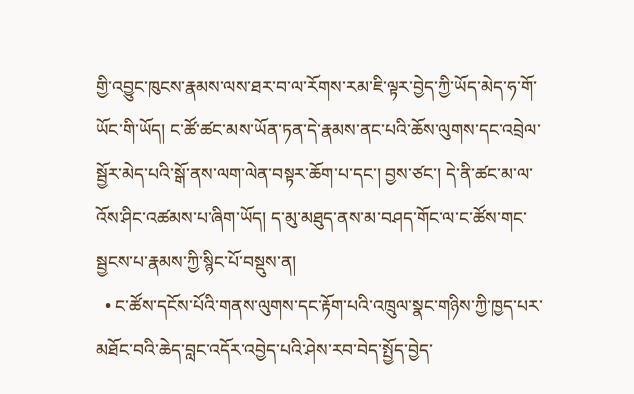གྱི་འབྱུང་ཁུངས་རྣམས་ལས་ཐར་བ་ལ་རོགས་རམ་ཇི་ལྟར་བྱེད་ཀྱི་ཡོད་མེད་ཧ་གོ་ཡོང་གི་ཡོད། ང་ཚོ་ཚང་མས་ཡོན་ཏན་དེ་རྣམས་ནང་པའི་ཆོས་ལུགས་དང་འབྲེལ་སྦྱོར་མེད་པའི་སྒོ་ནས་ལག་ལེན་བསྟར་ཆོག་པ་དང་། བྱས་ཙང་། དེ་ནི་ཚང་མ་ལ་འོས་ཤིང་འཚམས་པ་ཞིག་ཡོད། ད་མུ་མཐུད་ནས་མ་བཤད་གོང་ལ་ང་ཚོས་གང་སྦྱངས་པ་རྣམས་ཀྱི་སྙིང་པོ་བསྡུས་ན།
  • ང་ཚོས་དངོས་པོའི་གནས་ལུགས་དང་རྟོག་པའི་འཁྲུལ་སྣང་གཉིས་ཀྱི་ཁྱད་པར་མཐོང་བའི་ཆེད་བླང་འདོར་འབྱེད་པའི་ཤེས་རབ་བེད་སྤྱོད་བྱེད་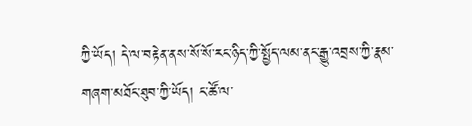ཀྱི་ཡོད། དེ་ལ་བརྟེན་ནས་སོ་སོ་རང་ཉིད་ཀྱི་སྤྱོད་ལམ་ནང་རྒྱུ་འབྲས་ཀྱི་རྣམ་གཞག་མཐོང་ཐུབ་ཀྱི་ཡོད། ང་ཚོ་ལ་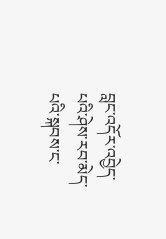བླང་འདོར་འབྱེད་པའི་ཤེས་རབ་མེད་པའི་སྐབས་ང་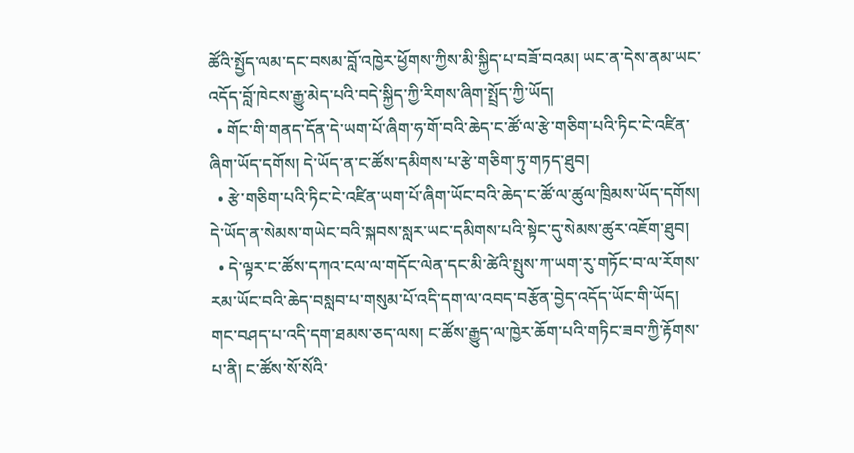ཚོའི་སྤྱོད་ལམ་དང་བསམ་བློ་འཁྱེར་ཕྱོགས་ཀྱིས་མི་སྐྱིད་པ་བཟོ་བའམ། ཡང་ན་དེས་ནམ་ཡང་འདོད་བློ་ཁེངས་རྒྱུ་མེད་པའི་བདེ་སྐྱིད་ཀྱི་ཪིགས་ཞིག་སྤྲོད་ཀྱི་ཡོད།
  • གོང་གི་གནད་དོན་དེ་ཡག་པོ་ཞིག་ཧ་གོ་བའི་ཆེད་ང་ཚོ་ལ་རྩེ་གཅིག་པའི་ཏིང་ངེ་འཛིན་ཞིག་ཡོད་དགོས། དེ་ཡོད་ན་ང་ཚོས་དམིགས་པ་རྩེ་གཅིག་ཏུ་གཏད་ཐུབ།
  • རྩེ་གཅིག་པའི་ཏིང་ངེ་འཛིན་ཡག་པོ་ཞིག་ཡོང་བའི་ཆེད་ང་ཚོ་ལ་ཚུལ་ཁྲིམས་ཡོད་དགོས། དེ་ཡོད་ན་སེམས་གཡེང་བའི་སྐབས་སླར་ཡང་དམིགས་པའི་སྟེང་དུ་སེམས་ཚུར་འཇོག་ཐུབ།
  • དེ་ལྟར་ང་ཚོས་དཀའ་ངལ་ལ་གདོང་ལེན་དང་མི་ཚེའི་སྤུས་ཀ་ཡག་རུ་གཏོང་བ་ལ་རོགས་རམ་ཡོང་བའི་ཆེད་བསླབ་པ་གསུམ་པོ་འདི་དག་ལ་འབད་བརྩོན་བྱེད་འདོད་ཡོང་གི་ཡོད།
གང་བཤད་པ་འདི་དག་ཐམས་ཅད་ལས། ང་ཚོས་རྒྱུད་ལ་ཁྱེར་ཆོག་པའི་གཏིང་ཟབ་ཀྱི་རྟོགས་པ་ནི། ང་ཚོས་སོ་སོའི་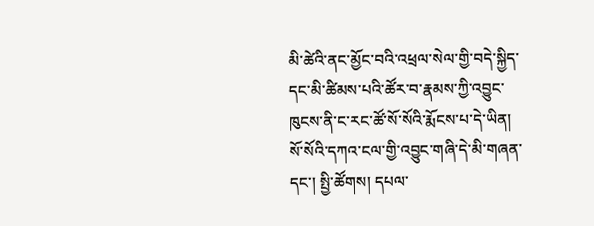མི་ཚེའི་ནང་མྱོང་བའི་འཕྲལ་སེལ་གྱི་བདེ་སྐྱིད་དང་མི་ཚིམས་པའི་ཚོར་བ་རྣམས་ཀྱི་འབྱུང་ཁུངས་ནི་ང་རང་ཚོ་སོ་སོའི་རྨོངས་པ་དེ་ཡིན། སོ་སོའི་དཀའ་ངལ་གྱི་འབྱུང་གཞི་དེ་མི་གཞན་དང་། སྤྱི་ཚོགས། དཔལ་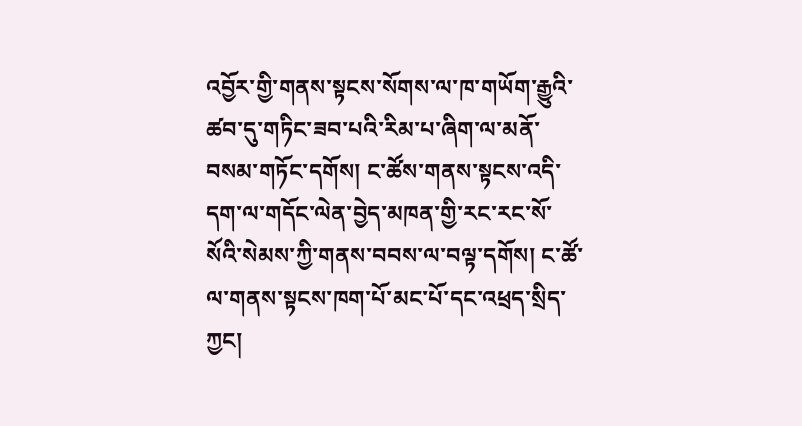འབྱོར་གྱི་གནས་སྟངས་སོགས་ལ་ཁ་གཡོག་རྒྱུའི་ཚབ་དུ་གཏིང་ཟབ་པའི་རིམ་པ་ཞིག་ལ་མནོ་བསམ་གཏོང་དགོས། ང་ཚོས་གནས་སྟངས་འདི་དག་ལ་གདོང་ལེན་བྱེད་མཁན་གྱི་རང་རང་སོ་སོའི་སེམས་ཀྱི་གནས་བབས་ལ་བལྟ་དགོས། ང་ཚོ་ལ་གནས་སྟངས་ཁག་པོ་མང་པོ་དང་འཕྲད་སྲིད་ཀྱང།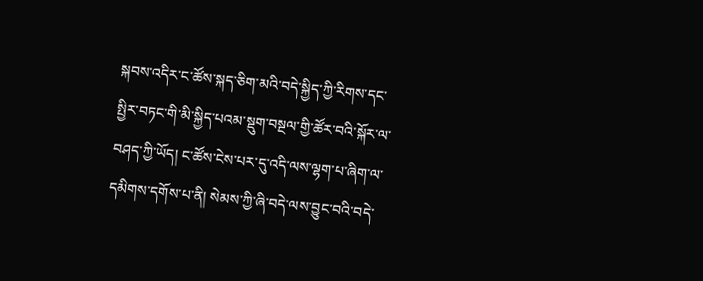སྐབས་འདིར་ང་ཚོས་སྐད་ཅིག་མའི་བདེ་སྐྱིད་ཀྱི་རིགས་དང་སྤྱིར་བཏང་གི་མི་སྐྱིད་པའམ་སྡུག་བསྔལ་གྱི་ཚོར་བའི་སྐོར་ལ་བཤད་ཀྱི་ཡོད། ང་ཚོས་ངེས་པར་དུ་འདི་ལས་ལྷག་པ་ཞིག་ལ་དམིགས་དགོས་པ་ནི། སེམས་ཀྱི་ཞི་བདེ་ལས་བྱུང་བའི་བདེ་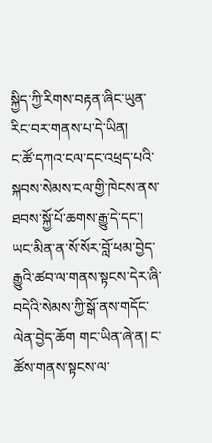སྐྱིད་ཀྱི་རིགས་བརྟན་ཞིང་ཡུན་རིང་བར་གནས་པ་དེ་ཡིན།
ང་ཚོ་དཀའ་ངལ་དང་འཕྲད་པའི་སྐབས་སེམས་ངལ་གྱི་ཁེངས་ནས་ཐབས་སྐྱོ་པོ་ཆགས་རྒྱུ་དེ་དང་། ཡང་མིན་ན་སོ་སོར་བློ་ཕམ་བྱེད་རྒྱུའི་ཚབ་ལ་གནས་སྟངས་དེར་ཞི་བདེའི་སེམས་ཀྱི་སྒོ་ནས་གདོང་ལེན་བྱེད་ཆོག གང་ཡིན་ཞེ་ན། ང་ཚོས་གནས་སྟངས་ལ་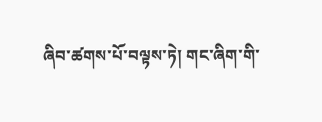ཞིབ་ཚགས་པོ་བལྟས་ཏེ། གང་ཞིག་གི་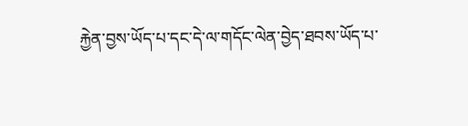རྐྱེན་བྱས་ཡོད་པ་དང་དེ་ལ་གདོང་ལེན་བྱེད་ཐབས་ཡོད་པ་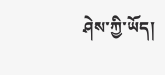ཤེས་ཀྱི་ཡོད།